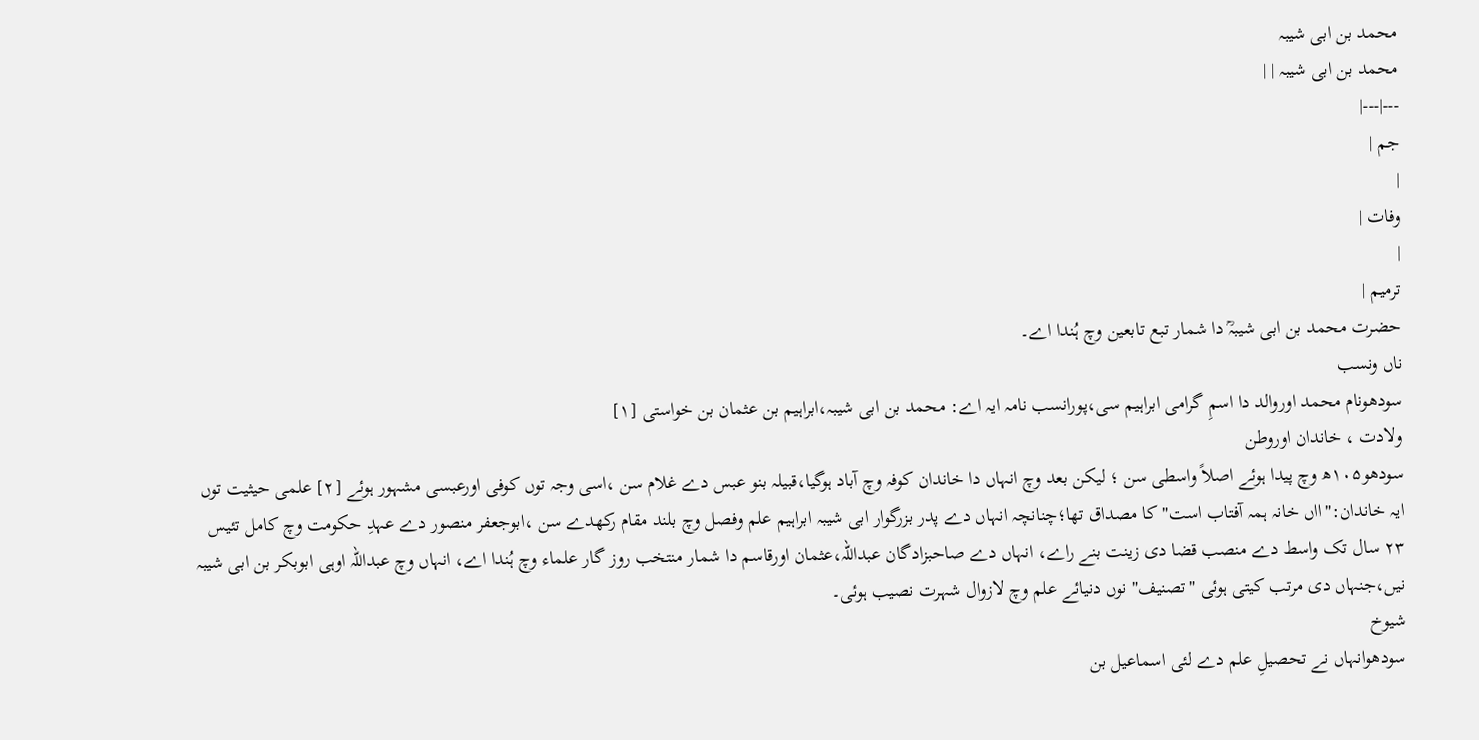محمد بن ابی شیبہ
محمد بن ابی شیبہ | |
---|---|
جم |
|
وفات |
|
ترمیم |
حضرت محمد بن ابی شیبہؒ دا شمار تبع تابعین وچ ہُندا اے۔
ناں ونسب
سودھونام محمد اوروالد دا اسمِ گرامی ابراہیم سی،پورانسب نامہ ایہ اے: محمد بن ابی شیبہ،ابراہیم بن عثمان بن خواستی [۱]
ولادت ، خاندان اوروطن
سودھو۱۰۵ھ وچ پیدا ہوئے اصلاً واسطی سن ؛ لیکن بعد وچ انہاں دا خاندان کوفہ وچ آباد ہوگیا،قبیلہ بنو عبس دے غلام سن ،اسی وجہ توں کوفی اورعبسی مشہور ہوئے [۲] علمی حیثیت توں ایہ خاندان:"ااں خانہ ہمہ آفتاب است"کا مصداق تھا؛چنانچہ انہاں دے پدر بزرگوار ابی شیبہ ابراہیم علم وفصل وچ بلند مقام رکھدے سن ،ابوجعفر منصور دے عہدِ حکومت وچ کامل تئیس ۲۳ سال تک واسط دے منصب قضا دی زینت بنے راے، انہاں دے صاحبزادگان عبداللہ،عثمان اورقاسم دا شمار منتخب روز گار علماء وچ ہُندا اے، انہاں وچ عبداللہ اوہی ابوبکر بن ابی شیبہ نيں،جنہاں دی مرتب کيتی ہوئی "تصنیف" نوں دنیائے علم وچ لازوال شہرت نصیب ہوئی۔
شیوخ
سودھوانہاں نے تحصیلِ علم دے لئی اسماعیل بن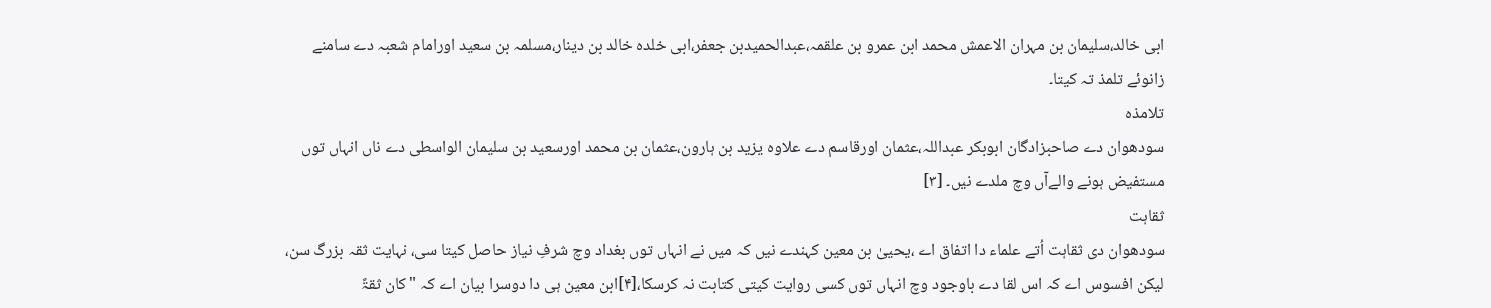ابی خالد،سلیمان بن مہران الاعمش محمد ابن عمرو بن علقمہ،عبدالحمیدبن جعفر،ابی خلدہ خالد بن دینار،مسلمہ بن سعید اورامام شعبہ دے سامنے زانوئے تلمذ تہ کيتا۔
تلامذہ
سودھوان دے صاحبزادگان ابوبکر عبداللہ،عثمان اورقاسم دے علاوہ یزید بن ہارون،عثمان بن محمد اورسعید بن سلیمان الواسطی دے ناں انہاں توں مستفیض ہونے والےآں وچ ملدے نيں۔ [۳]
ثقاہت
سودھوان دی ثقاہت اُتے علماء دا اتفاق اے ،یحییٰ بن معین کہندے نيں کہ ميں نے انہاں توں بغداد وچ شرفِ نیاز حاصل کيتا سی، نہایت ثقہ بزرگ سن، لیکن افسوس اے کہ اس لقا دے باوجود وچ انہاں توں کسی روایت کيتی کتابت نہ کرسکا،[۴]ابن معین ہی دا دوسرا بیان اے کہ "کان ثقۃً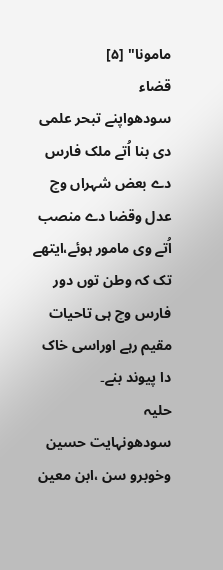مامونا" [۵]
قضاء
سودھواپنے تبحر علمی دی بنا اُتے ملک فارس دے بعض شہراں وچ عدل وقضا دے منصب اُتے وی مامور ہوئے،ایتھے تک کہ وطن توں دور فارس وچ ہی تاحیات مقیم رہے اوراسی خاک دا پیوند بنے۔
حلیہ
سودھونہایت حسین وخوبرو سن ،ابن معین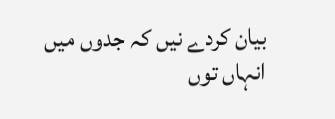بیان کردے نيں کہ جدوں ميں انہاں توں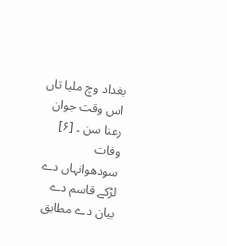بغداد وچ ملیا تاں اس وقت جوان رعنا سن ۔ [۶]
وفات
سودھوانہاں دے لڑکے قاسم دے بیان دے مطابق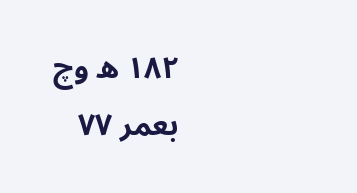۱۸۲ ھ وچ بعمر ٧٧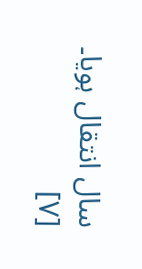سال انتقال ہويا۔ [۷]